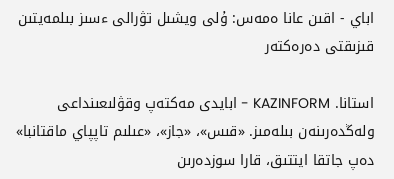اباي - اقىن عانا ەمەس: ۇلى ويشىل تۋرالى ءسىز بىلمەيتىن قىزىقتى دەرەكتەر

استانا. KAZINFORM - ابايدى مەكتەپ وقۋلىعىنداعى ولەڭدەرىنەن بىلەمىز. «قىس»، «جاز»، «عىلىم تاپپاي ماقتانبا» دەپ جاتقا ايتتىق، قارا سوزدەرىن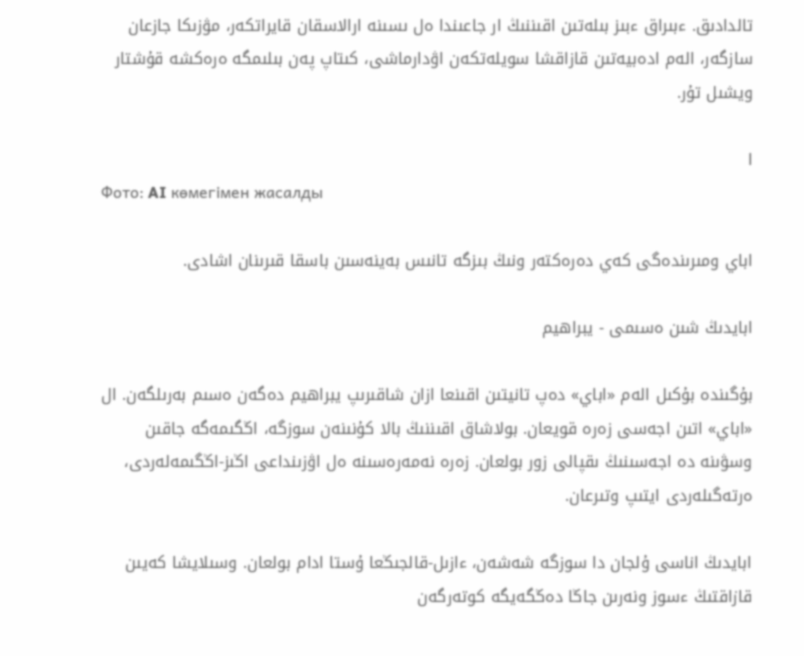تالدادىق. ءبىراق ءبىز بىلەتىن اقىننىڭ ار جاعىندا ەل ىسىنە ارالاسقان قايراتكەر، مۋزىكا جازعان سازگەر، الەم ادەبيەتىن قازاقشا سويلەتكەن اۋدارماشى، كىتاپ پەن بىلىمگە ەرەكشە قۇشتار ويشىل تۇر.

ا
Фото: AI көмегімен жасалды

اباي ومىرىندەگى كەي دەرەكتەر ونىڭ بىزگە تانىس بەينەسىن باسقا قىرىنان اشادى.

ابايدىڭ شىن ەسىمى - يبراھيم

بۇگىندە بۇكىل الەم «اباي» دەپ تانيتىن اقىنعا ازان شاقىرىپ يبراھيم دەگەن ەسىم بەرىلگەن. ال «اباي» اتىن اجەسى زەرە قويعان. بولاشاق اقىننىڭ بالا كۇنىنەن سوزگە، اڭگىمەگە جاقىن وسۋىنە دە اجەسىنىڭ ىقپالى زور بولعان. زەرە نەمەرەسىنە ەل اۋزىنداعى اڭىز-اڭگىمەلەردى، ەرتەگىلەردى ايتىپ وتىرعان.

ابايدىڭ اناسى ۇلجان دا سوزگە شەشەن، ءازىل-قالجىڭعا ۇستا ادام بولعان. وسىلايشا كەيىن قازاقتىڭ ءسوز ونەرىن جاڭا دەڭگەيگە كوتەرگەن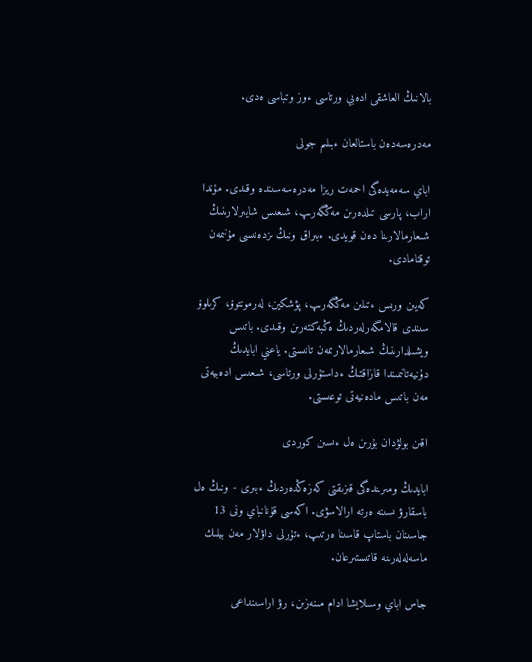بالانىڭ العاشقى ادەبي ورتاسى ءوز وتباسى ەدى.

مەدرەسەدەن باستالعان ءبىلىم جولى

اباي سەمەيدەگى احمەت ريزا مەدرەسەسىندە وقىدى. مۇندا اراب، پارسى تىلدەرىن مەڭگەرىپ، شىعىس شايىرلارىنىڭ شىعارمالارىنا دەن قويدى. ءبىراق ونىڭ ىزدەنىسى مۇنىمەن توقتامادى.

كەيىن ورىس ءتىلىن مەڭگەرىپ، پۋشكين، لەرمونتوۆ، كرىلوۆ سىندى قالامگەرلەردىڭ ەڭبەكتەرىن وقىدى. باتىس ويشىلدارىنىڭ شىعارمالارىمەن تانىستى. ياعني ابايدىڭ دۇنيەتانىمىندا قازاقتىڭ ءداستۇرلى ورتاسى، شىعىس ادەبيەتى مەن باتىس مادەنيەتى توعىستى.

اقىن بولۋدان بۇرىن ەل ءىسىن كوردى

ابايدىڭ ومىرىندەگى قىزىقتى كەزەڭدەردىڭ ءبىرى - ونىڭ ەل باسقارۋ ىسىنە ەرتە ارالاسۋى. اكەسى قۇنانباي ونى 13 جاسىنان باستاپ قاسىنا ەرتىپ، ءتۇرلى داۋلار مەن بيلىك ماسەلەلەرىنە قاتىستىرعان.

جاس اباي وسىلايشا ادام مىنەزىن، رۋ اراسىنداعى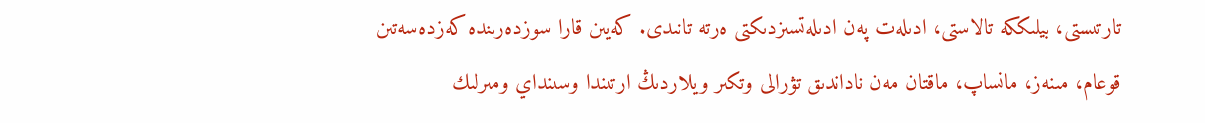تارتىستى، بيلىككە تالاستى، ادىلەت پەن ادىلەتسىزدىكتى ەرتە تانىدى. كەيىن قارا سوزدەرىندە كەزدەسەتىن قوعام، مىنەز، مانساپ، ماقتان مەن ناداندىق تۋرالى وتكىر ويلاردىڭ ارتىندا وسىنداي ومىرلىك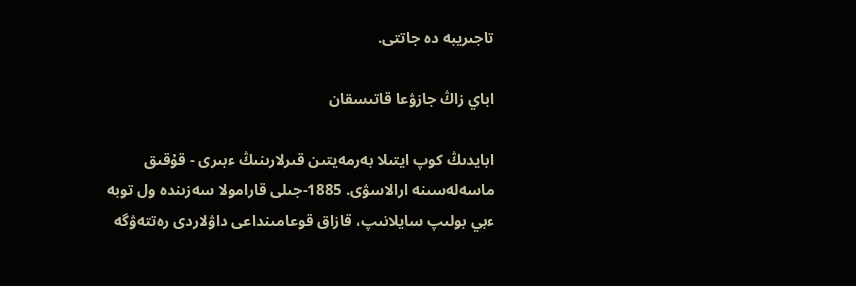تاجىريبە دە جاتتى.

اباي زاڭ جازۋعا قاتىسقان

ابايدىڭ كوپ ايتىلا بەرمەيتىن قىرلارىنىڭ ءبىرى - قۇقىق ماسەلەسىنە ارالاسۋى. 1885-جىلى قارامولا سەزىندە ول توبە ءبي بولىپ سايلانىپ، قازاق قوعامىنداعى داۋلاردى رەتتەۋگە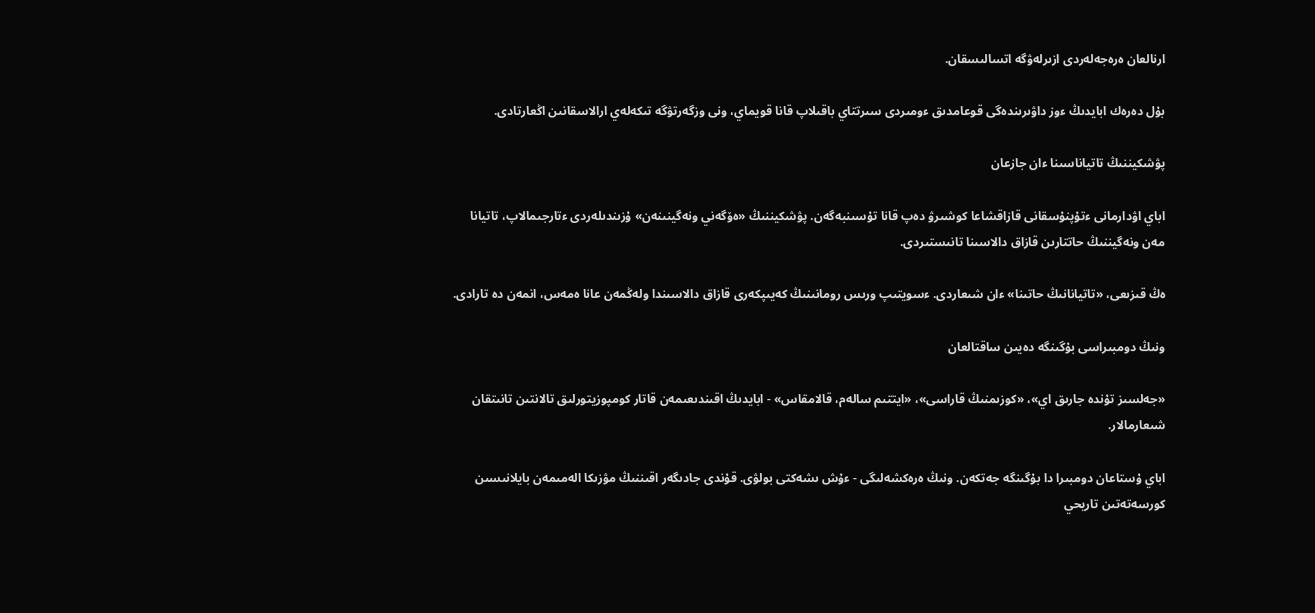ارنالعان ەرەجەلەردى ازىرلەۋگە اتسالىسقان.

بۇل دەرەك ابايدىڭ ءوز داۋىرىندەگى قوعامدىق ءومىردى سىرتتاي باقىلاپ قانا قويماي، ونى وزگەرتۋگە تىكەلەي ارالاسقانىن اڭعارتادى.

پۋشكيننىڭ تاتياناسىنا ءان جازعان

اباي اۋدارمانى ءتۇپنۇسقانى قازاقشاعا كوشىرۋ دەپ قانا تۇسىنبەگەن. پۋشكيننىڭ «ەۆگەني ونەگينىنەن» ۇزىندىلەردى ءتارجىمالاپ، تاتيانا مەن ونەگيننىڭ حاتتارىن قازاق دالاسىنا تانىستىردى.

ەڭ قىزىعى، «تاتيانانىڭ حاتىنا» ءان شىعاردى. ءسويتىپ ورىس رومانىنىڭ كەيىپكەرى قازاق دالاسىندا ولەڭمەن عانا ەمەس، انمەن دە تارادى.

ونىڭ دومبىراسى بۇگىنگە دەيىن ساقتالعان

«جەلسىز تۇندە جارىق اي»، «كوزىمنىڭ قاراسى»، «ايتتىم سالەم، قالامقاس» - ابايدىڭ اقىندىعىمەن قاتار كومپوزيتورلىق تالانتىن تانىتقان شىعارمالار.

اباي ۇستاعان دومبىرا دا بۇگىنگە جەتكەن. ونىڭ ەرەكشەلىگى - ءۇش ىشەكتى بولۋى. قۇندى جادىگەر اقىننىڭ مۋزىكا الەمىمەن بايلانىسىن كورسەتەتىن تاريحي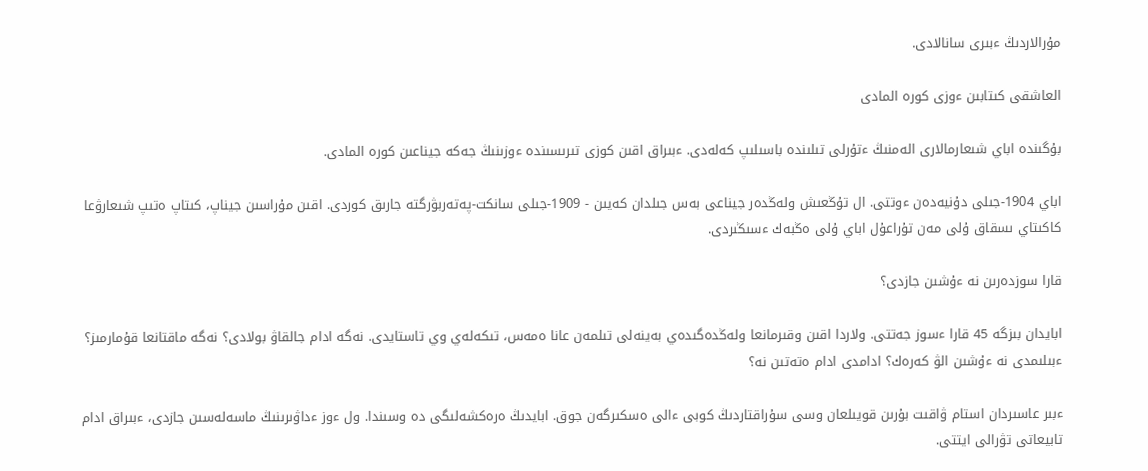مۇرالاردىڭ ءبىرى سانالادى.

العاشقى كىتابىن ءوزى كورە المادى

بۇگىندە اباي شىعارمالارى الەمنىڭ ءتۇرلى تىلىندە باسىلىپ كەلەدى. ءبىراق اقىن كوزى تىرىسىندە ءوزىنىڭ جەكە جيناعىن كورە المادى.

اباي 1904-جىلى دۇنيەدەن ءوتتى. ال تۇڭعىش ولەڭدەر جيناعى بەس جىلدان كەيىن - 1909-جىلى سانكت-پەتەربۋرگتە جارىق كوردى. اقىن مۇراسىن جيناپ، كىتاپ ەتىپ شىعارۋعا كاكىتاي ىسقاق ۇلى مەن تۇراعۇل اباي ۇلى ەڭبەك ءسىڭىردى.

قارا سوزدەرىن نە ءۇشىن جازدى؟

ابايدان بىزگە 45 قارا ءسوز جەتتى. ولاردا اقىن وقىرمانعا ولەڭدەگىدەي بەينەلى تىلمەن عانا ەمەس، تىكەلەي وي تاستايدى. نەگە ادام جالقاۋ بولادى؟ نەگە ماقتانعا قۇمارمىز؟ ءبىلىمدى نە ءۇشىن الۋ كەرەك؟ ادامدى ادام ەتەتىن نە؟

ءبىر عاسىردان استام ۋاقىت بۇرىن قويىلعان وسى سۇراقتاردىڭ كوبى ءالى ەسكىرگەن جوق. ابايدىڭ ەرەكشەلىگى دە وسىندا. ول ءوز ءداۋىرىنىڭ ماسەلەسىن جازدى، ءبىراق ادام تابيعاتى تۋرالى ايتتى.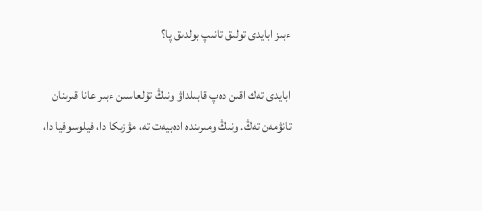ءبىز ابايدى تولىق تانىپ بولدىق پا؟

ابايدى تەك اقىن دەپ قابىلداۋ ونىڭ تۇلعاسىن ءبىر عانا قىرىنان تانۋمەن تەڭ. ونىڭ ومىرىندە ادەبيەت تە، مۋزىكا دا، فيلوسوفيا دا،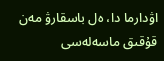اۋدارما دا، ەل باسقارۋ مەن قۇقىق ماسەلەسى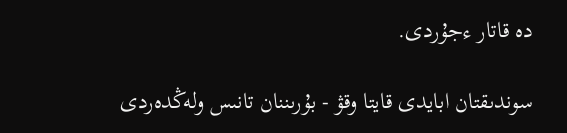دە قاتار ءجۇردى.

سوندىقتان ابايدى قايتا وقۋ - بۇرىننان تانىس ولەڭدەردى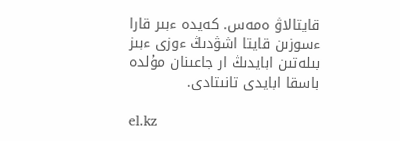قايتالاۋ ەمەس. كەيدە ءبىر قارا ءسوزىن قايتا اشۋدىڭ ءوزى ءبىز بىلەتىن ابايدىڭ ار جاعىنان مۇلدە باسقا ابايدى تانىتادى.

el.kz